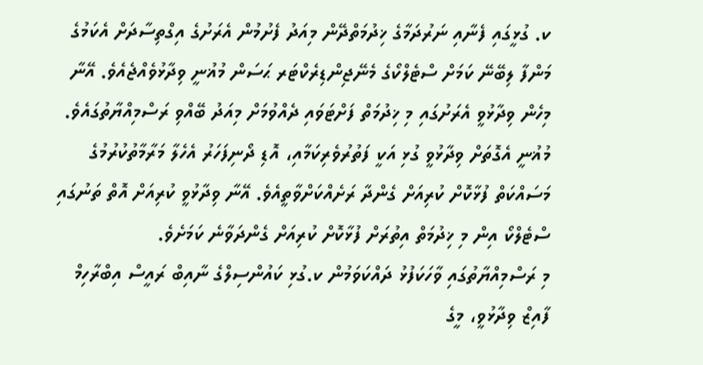ކ. ގުޅީގައި ފެނާއި ނަރުދަމާގެ ޚިދުމަތްދޭން މިއަދު ފެށުމުން އެރަށުގެ އިގްތިސާދަށް އެކަމުގެ މަންފާ ލިބޭނޭ ކަމަށް ސްޓެލްކޯގެ މެނޭޖިންޑިރެކްޓަރ ޙަސަން މުޣުނީ ވިދާޅުވެއްޖެއެވެ. އޭނާ މިހެން ވިދާޅުވީ އެރަށުގައި މި ޚިދުމަތް ފަށްޓަވައި ދެއްވުމަށް މިއަދު ބޭއްވި ރަސްމިއްޔާތުގައެވެ.
މުޣުނީ އެގޮތަށް ވިދާޅުވީ ގުޅި އަކީ ފަތުރުވެރިކަމާއި، އޮޑި ދޯނިފަހަރު އެހެލާ މަރާމާތުކުރުމުގެ މަސައްކަތް ފުޅާކޮށް ކުރިއަށް ގެންދާ ރަށެއްކަށްވާތީއެވެ. އޭނާ ވިދާޅުވީ ކުރިއަށް އޮތް ތަނުގައި ސްޓެލްކޯ އިން މި ޚިދުމަތް އިތުރަށް ފުޅާކޮށް ކުރިއަށް ގެންދަވާނެ ކަމަށެވެ.
މި ރަސްމިއްޔާތުގައި ވާހަކަފުޅު ދައްކަވަމުން ކ.ގުޅި ކައުންސިލްގެ ނާއިބް ރައީސް އިބްރާހިމް ފާއިޒް ވިދާޅުވީ، މީގެ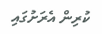ކުރިން އެރަށުގައި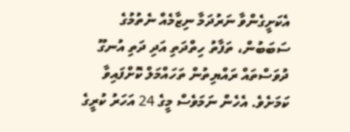އެކަށީގެންވާ ނަރުދަމާ ނިޒާމެއް ނެތުމުގެ ސަބަބުން، ތަފާތު ހިތްދަތި އަދި ދަތި އުނގޫ ދުވަސްތައް ރައްޔިތުން ތަހައްމަލް ކޮށްފައިވާ ކަމަށެވެ. އެހެން ނަމަވެސް މީގެ 24 އަހަރު ކުރީގެ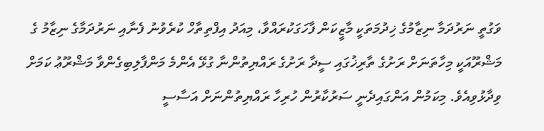ވަގުތީ ނަރުދަމާ ނިޒާމުގެ ޚިދުމަތަކީ މާޒީކަން ފާހަގަކުރައްވާ، މިއަދު އިފްތިތާހް ކުރެވުނު ފެނާއި ނަރުދަމާގެ ނިޒާމު ގެ މަޝްރޫއަކީ މިހާތަނަށް ރަށުގެ ތާރިޚުގައި ސީދާ ރަށުގެ ރައްޔިތުންނާ ގުޅޭ އެންމެ މަންފާލިބިގެންވާ މަޝްރޫޢު ކަމަށް ވިދާޅުވިއެވެ. މިކަމުން އަންގައިދެނީ ސަރުކާރުން ހުރިހާ ރައްޔިތުންނަށް އަސާސީ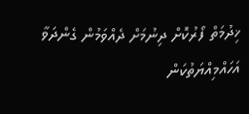ޚިދުމަތް ފޯރުކޮށް ދިނުމަށް ދެއްވަމުން ގެންދަވާ އަހައްމިއްޔަތުކަން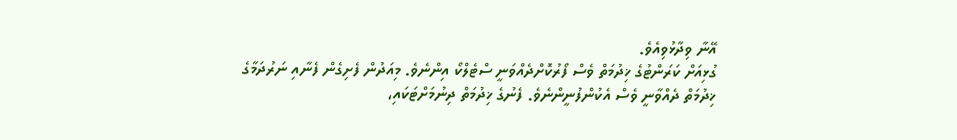އޭނާ ވިދާޅުވިއެވެ.
ގުޅިއަށް ކަރަންޓުގެ ޚިދުމަތް ވެސް ފޯރުކޮށްދެއްވަނީ ސްޓެލްކޯ އިންނެވެ. މިއަދުން ފެށިގެން ފެނާއި ނަރުދަމާގެ ޚިދުމަތް ދެއްވާނީ ވެސް އެކުންފުނީންނެވެ. ފެނުގެ ޚިދުމަތް ދިނުމަށްޓަކައި،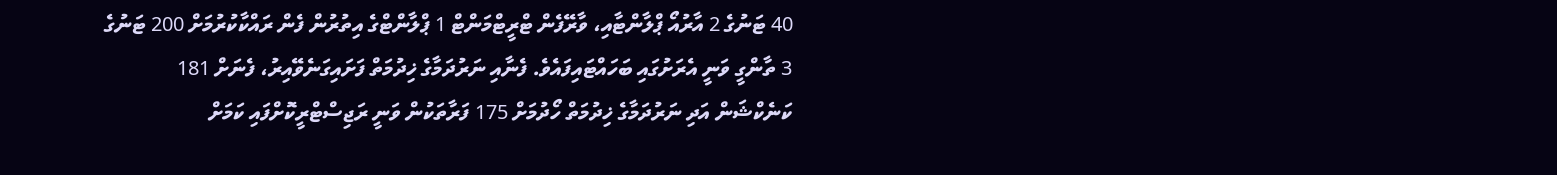40 ޓަނުގެ 2 އާރުއޯ ޕްލާންޓާއި، ވާރޭފެން ޓްރީޓްމަންޓް 1 ޕްލާންޓްގެ އިތުރުން ފެން ރައްކާކުރުމަށް 200 ޓަނުގެ 3 ތާންގީ ވަނީ އެރަށުގައި ބަހައްޓައިފައެވެ. ފެނާއި ނަރުދަމާގެ ޚިދުމަތް ފަށައިގަނެވޭއިރު، ފެނަށް 181 ކަނެކްޝަން އަދި ނަރުދަމާގެ ޚިދުމަތް ހޯދުމަށް 175 ފަރާތަކުން ވަނީ ރަޖިސްޓްރީކޮށްފައި ކަމަށް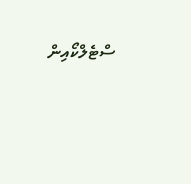ސްޓެލްކޯއިން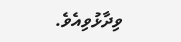ވިދާޅުވިއެވެ.